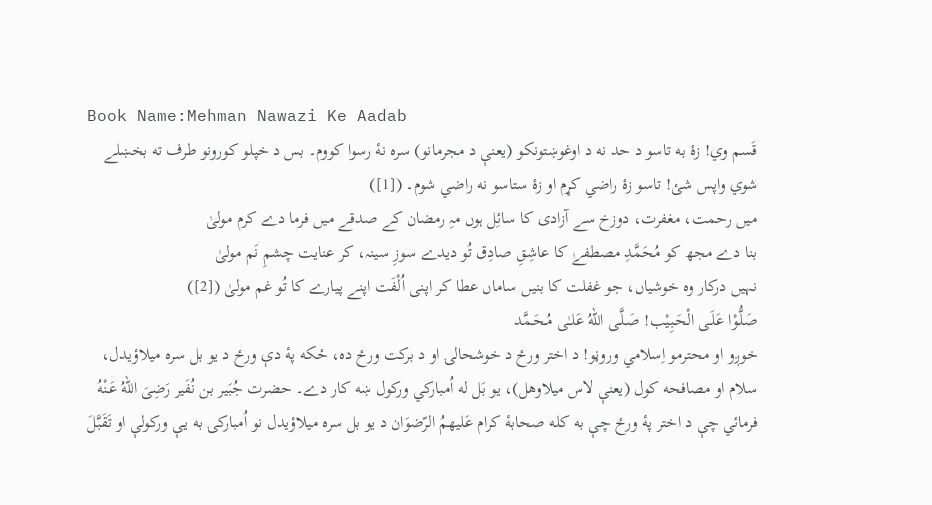Book Name:Mehman Nawazi Ke Aadab
قَسم وي! زۀ به تاسو د حد نه د اوغوښتونکو (يعنې د مجرمانو) سره نۀ رسوا کووم۔ بس د خپلو کورونو طرف ته بخښلے شوي واپس شئ! تاسو زۀ راضي کړم او زۀ ستاسو نه راضي شوم۔ ([1])
میں رحمت، مغفرت، دوزخ سے آزادی کا سائِل ہوں مہِ رمضان کے صدقے میں فرما دے کرم مولیٰ
بنا دے مجھ کو مُحَمَّدِ مصطفےٰ کا عاشِقِ صادِق تُو دیدے سوزِ سینہ، کر عنایت چشمِ نَم مولیٰ
نہیں درکار وہ خوشیاں، جو غفلت کا بنیں ساماں عطا کر اپنی اُلْفَت اپنے پیارے کا تُو غم مولیٰ ([2])
صَلُّـوْا عَلَـی الْحَـبِيْب! صَـلَّـی اللهُ عَلـٰی مُـحَـمَّد
خوږو او محترمو اِسلامي وروڼو! د اختر ورځ د خوشحالۍ او د برکت ورځ ده، ځکه پۀ دې ورځ د يو بل سره ميلاؤيدل، سلام او مصافحه کول (يعنې لاس ميلاوهل)، يو بَل له اُمبارکي ورکول ښه کار دے۔ حضرت جُبَير بن نُفَير رَضِىَ اللهُ عَـنْهُ فرمائي چې د اختر پۀ ورځ چې به کله صحابۀ کرام عَليهمُ الرّضوَان د يو بل سره ميلاؤيدل نو اُمبارکۍ به يـې ورکولې او تَقَبَّلَ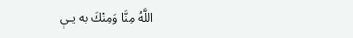اللَّهُ مِنَّا وَمِنْكَ به يـې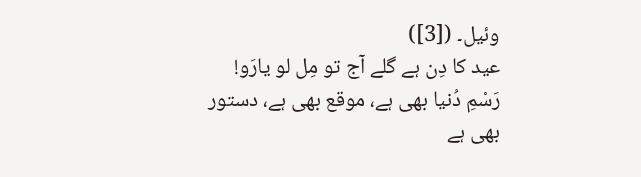وئيل۔ ([3])
عید کا دِن ہے گلے آج تو مِل لو یارَو!
رَسْمِ دُنیا بھی ہے، موقع بھی ہے، دستور بھی ہے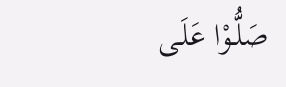صَلُّـوْا عَلَـی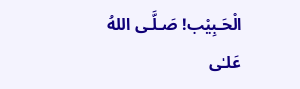الْحَـبِيْب! صَـلَّـی اللهُ عَلـٰی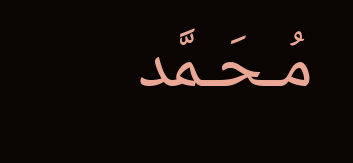مُـحَـمَّد